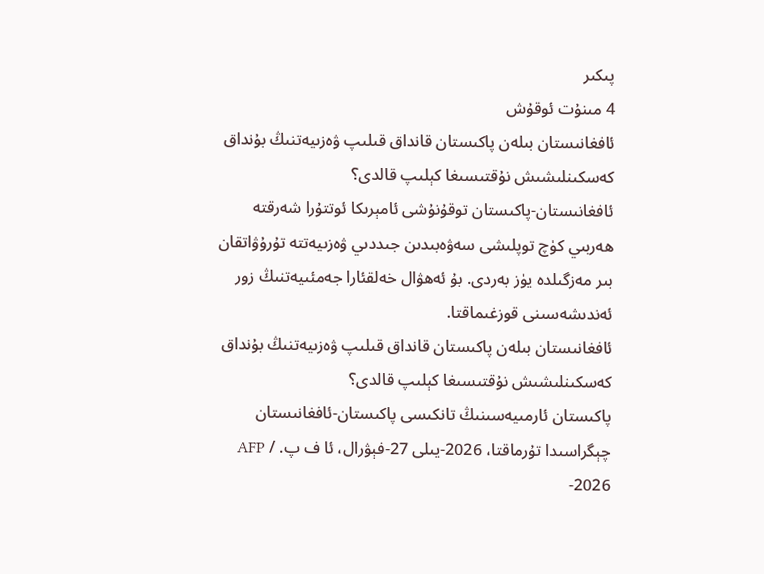پىكىر
4 مىنۇت ئوقۇش
ئافغانىستان بىلەن پاكىستان قانداق قىلىپ ۋەزىيەتنىڭ بۇنداق كەسكىنلىشىش نۇقتىسىغا كېلىپ قالدى؟
ئافغانىستان-پاكىستان توقۇنۇشى ئامېرىكا ئوتتۇرا شەرقتە ھەربىي كۈچ توپلىشى سەۋەبىدىن جىددىي ۋەزىيەتتە تۇرۇۋاتقان بىر مەزگىلدە يۈز بەردى. بۇ ئەھۋال خەلقئارا جەمئىيەتنىڭ زور ئەندىشەسىنى قوزغىماقتا.
ئافغانىستان بىلەن پاكىستان قانداق قىلىپ ۋەزىيەتنىڭ بۇنداق كەسكىنلىشىش نۇقتىسىغا كېلىپ قالدى؟
پاكىستان ئارمىيەسىنىڭ تانكىسى پاكىستان-ئافغانىستان چېگراسىدا تۇرماقتا، 2026-يىلى 27-فېۋرال، ئا ف پ. / AFP
2026-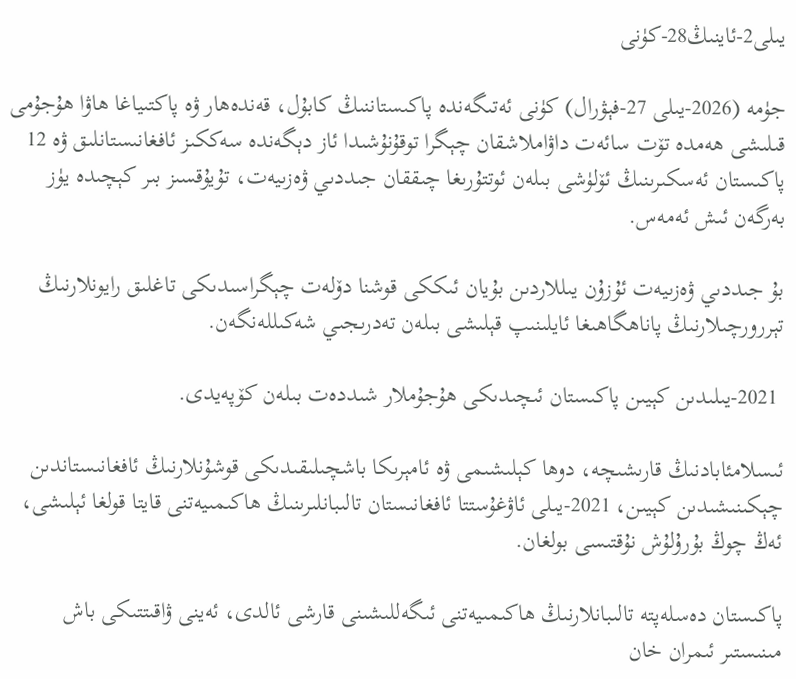يىلى2-ئاينىڭ28-كۈنى

جۈمە (2026-يىلى 27-فېۋرال) كۈنى ئەتىگەندە پاكىستاننىڭ كابۇل، قەندەھار ۋە پاكتىياغا ھاۋا ھۇجۇمى قىلىشى ھەمدە تۆت سائەت داۋاملاشقان چېگرا توقۇنۇشىدا ئاز دېگەندە سەككىز ئافغانىستانلىق ۋە 12 پاكىستان ئەسكىرىنىڭ ئۆلۈشى بىلەن ئوتتۇرىغا چىققان جىددىي ۋەزىيەت، تۇيۇقسىز بىر كېچىدە يۈز بەرگەن ئىش ئەمەس.

بۇ جىددىي ۋەزىيەت ئۇزۇن يىللاردىن بۇيان ئىككى قوشنا دۆلەت چېگراسىدىكى تاغلىق رايونلارنىڭ تېررورچىلارنىڭ پاناھگاھىغا ئايلىنىپ قېلىشى بىلەن تەدرىجىي شەكىللەنگەن.

 2021-يىلىدىن كېيىن پاكىستان ئىچىدىكى ھۇجۇملار شىددەت بىلەن كۆپەيدى.

ئىسلامئابادنىڭ قارىشىچە، دوھا كېلىشىمى ۋە ئامېرىكا باشچىلىقىدىكى قوشۇنلارنىڭ ئافغانىستاندىن چېكىنىشىدىن كېيىن، 2021-يىلى ئاۋغۇستتا ئافغانىستان تالىبانلىرىنىڭ ھاكىمىيەتنى قايتا قولغا ئېلىشى، ئەڭ چوڭ بۇرۇلۇش نۇقتىسى بولغان.

پاكىستان دەسلەپتە تالىبانلارنىڭ ھاكىمىيەتنى ئىگەللىشىنى قارشى ئالدى، ئەينى ۋاقىتتىكى باش مىنىستىر ئىمران خان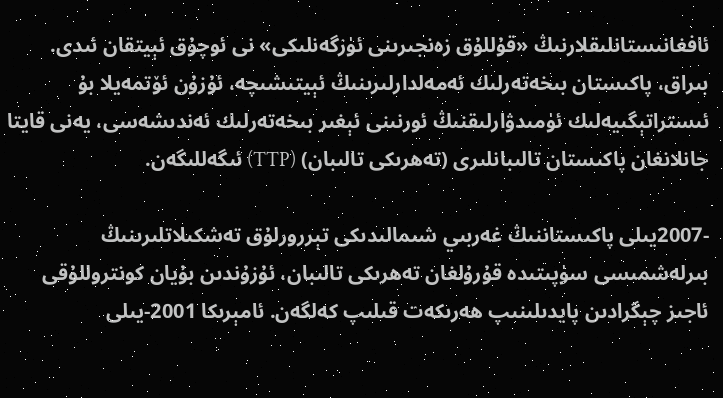ئافغانىستانلىقلارنىڭ «قۇللۇق زەنجىرىنى ئۈزگەنلىكى» نى ئوچۇق ئېيتقان ئىدى. بىراق، پاكىستان بىخەتەرلىك ئەمەلدارلىرىنىڭ ئېيتىشىچە، ئۇزۇن ئۆتمەيلا بۇ ئىستراتېگىيەلىك ئۈمىدۋارلىقنىڭ ئورنىنى ئېغىر بىخەتەرلىك ئەندىشەسى، يەنى قايتا جانلانغان پاكىستان تالىبانلىرى (تەھرىكى تالىبان) (TTP) ئىگەللىگەن.

-2007يىلى پاكىستاننىڭ غەربىي شىمالىدىكى تېررورلۇق تەشكىلاتلىرىنىڭ بىرلەشمىسى سۈپىتىدە قۇرۇلغان تەھرىكى تالىبان، ئۇزۇندىن بۇيان كونتروللۇقى ئاجىز چېگرادىن پايدىلىنىپ ھەرىكەت قىلىپ كەلگەن. ئامېرىكا 2001-يىلى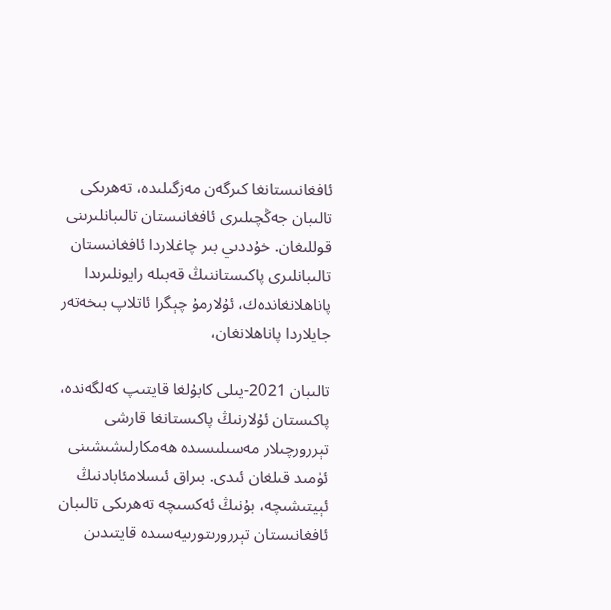ئافغانىستانغا كىرگەن مەزگىلىدە، تەھرىكى تالىبان جەڭچىلىرى ئافغانىستان تالىبانلىرىنى قوللىغان. خۇددىي بىر چاغلاردا ئافغانىستان تالىبانلىرى پاكىستاننىڭ قەبىلە رايونلىرىدا پاناھلانغاندەك، ئۇلارمۇ چېگرا ئاتلاپ بىخەتەر جايلاردا پاناھلانغان،

تالىبان 2021-يىلى كابۇلغا قايتىپ كەلگەندە، پاكىستان ئۇلارنىڭ پاكىستانغا قارشى تېررورچىلار مەسىلىسىدە ھەمكارلىشىشىنى ئۈمىد قىلغان ئىدى. بىراق ئىسلامئابادنىڭ ئېيتىشىچە، بۇنىڭ ئەكسىچە تەھرىكى تالىبان ئافغانىستان تېررورىتورىيەسىدە قايتىدىن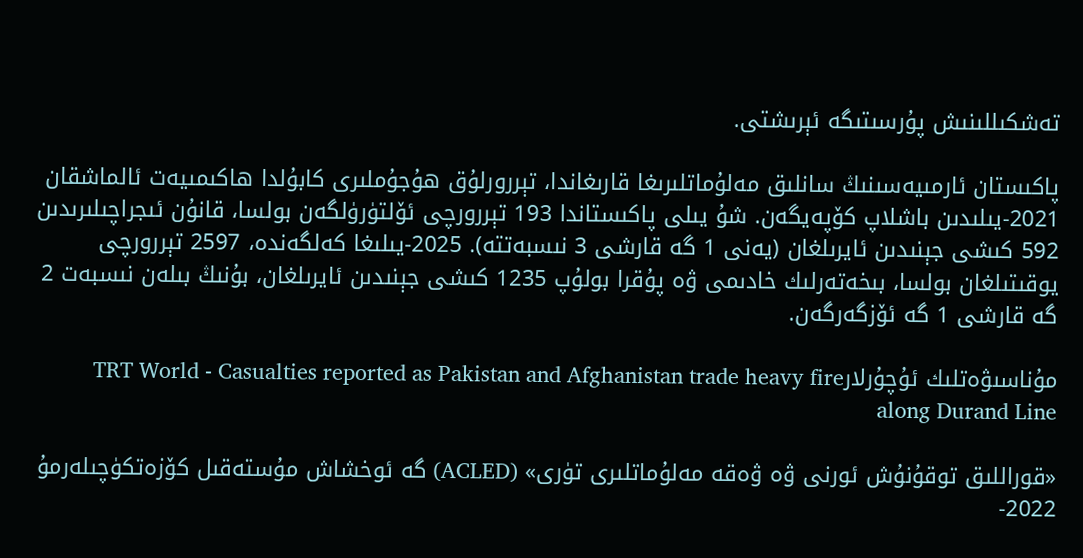تەشكىللىنىش پۇرسىتىگە ئېرىشتى.

پاكىستان ئارمىيەسىنىڭ سانلىق مەلۇماتلىرىغا قارىغاندا، تېررورلۇق ھۇجۇملىرى كابۇلدا ھاكىمىيەت ئالماشقان 2021-يىلىدىن باشلاپ كۆپەيگەن. شۇ يىلى پاكىستاندا 193 تېررورچى ئۆلتۈرۈلگەن بولسا، قانۇن ئىجراچىلىرىدىن 592 كىشى جېنىدىن ئايرىلغان (يەنى 1 گە قارشى 3 نىسبەتتە). 2025-يىلىغا كەلگەندە، 2597 تېررورچى يوقىتىلغان بولسا، بىخەتەرلىك خادىمى ۋە پۇقرا بولۇپ 1235 كىشى جېنىدىن ئايرىلغان، بۇنىڭ بىلەن نىسبەت 2 گە قارشى 1 گە ئۆزگەرگەن.

مۇناسىۋەتلىك ئۇچۇرلارTRT World - Casualties reported as Pakistan and Afghanistan trade heavy fire along Durand Line

«قوراللىق توقۇنۇش ئورنى ۋە ۋەقە مەلۇماتلىرى تۈرى» (ACLED) گە ئوخشاش مۇستەقىل كۆزەتكۈچىلەرمۇ 2022-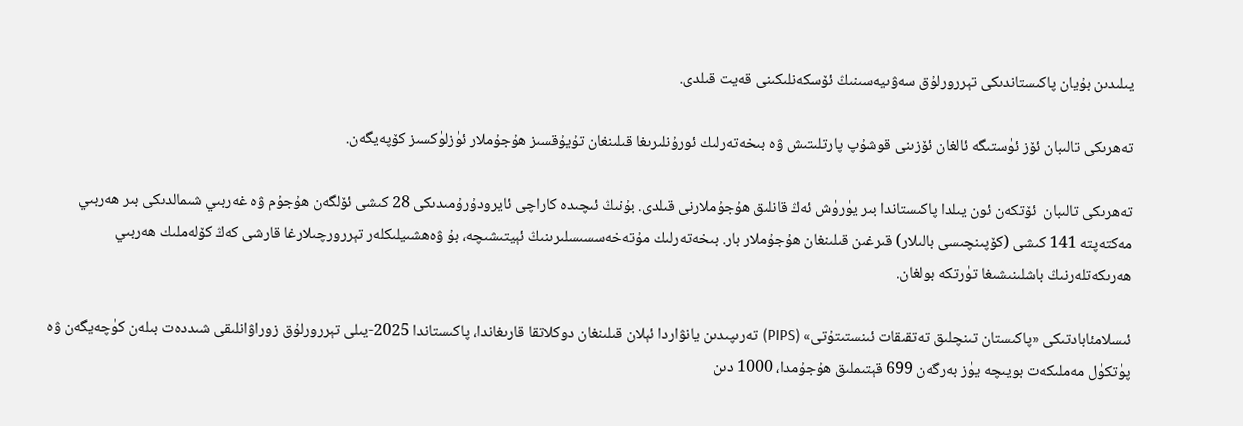يىلىدىن بۇيان پاكىستاندىكى تېررورلۇق سەۋىيەسىنىڭ ئۆسكەنلىكىنى قەيت قىلدى.

تەھرىكى تالىبان ئۆز ئۈستىگە ئالغان ئۆزىنى قوشۇپ پارتلىتىش ۋە بىخەتەرلىك ئورۇنلىرىغا قىلىنغان تۇيۇقسىز ھۇجۇملار ئۈزلۈكسىز كۆپەيگەن.

تەھرىكى تالىبان  ئۆتكەن ئون يىلدا پاكىستاندا بىر يۈرۈش ئەڭ قانلىق ھۇجۇملارنى قىلدى. بۇنىڭ ئىچىدە كاراچى ئايرودۇرۇمىدىكى 28 كىشى ئۆلگەن ھۇجۇم ۋە غەربىي شىمالدىكى بىر ھەربىي مەكتەپتە 141 كىشى (كۆپىنچىسى بالىلار) قىرغىن قىلىنغان ھۇجۇملار بار. بىخەتەرلىك مۇتەخەسسىسلىرىنىڭ ئېيتىشىچە، بۇ ۋەھشىيلىكلەر تېررورچىلارغا قارشى كەڭ كۆلەملىك ھەربىي ھەرىكەتلەرنىڭ باشلىنىشىغا تۈرتكە بولغان.

ئىسلامئابادتىكى «پاكىستان تىنچلىق تەتقىقات ئىنستىتۇتى» (PIPS) تەرىپىدىن يانۋاردا ئېلان قىلىنغان دوكلاتقا قارىغاندا، پاكىستاندا 2025-يىلى تېررورلۇق زوراۋانلىقى شىددەت بىلەن كۈچەيگەن ۋە پۈتكۈل مەملىكەت بويىچە يۈز بەرگەن 699 قېتىملىق ھۇجۇمدا، 1000 دىن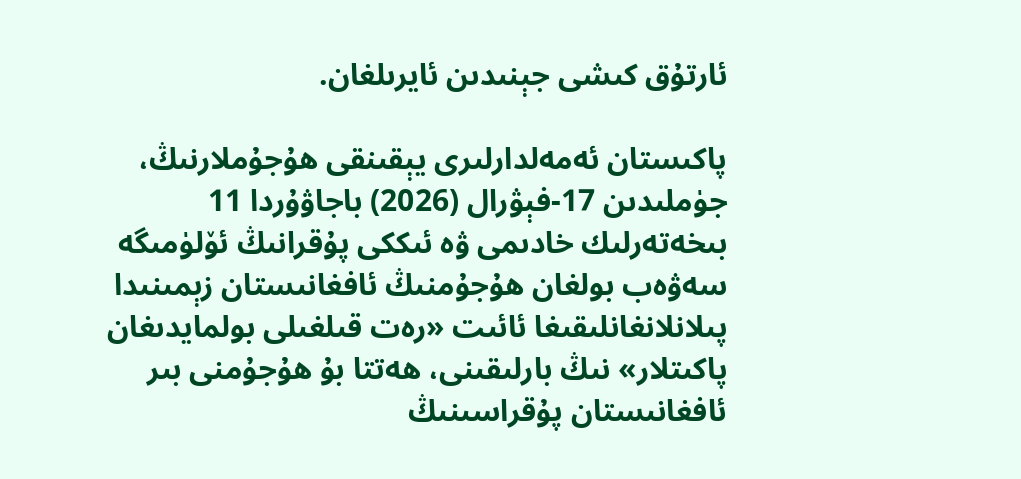ئارتۇق كىشى جېنىدىن ئايرىلغان.

پاكىستان ئەمەلدارلىرى يېقىنقى ھۇجۇملارنىڭ، جۈملىدىن 17-فېۋرال (2026) باجاۋۇردا 11 بىخەتەرلىك خادىمى ۋە ئىككى پۇقرانىڭ ئۆلۈمىگە سەۋەب بولغان ھۇجۇمنىڭ ئافغانىستان زېمىنىدا پىلانلانغانلىقىغا ئائىت «رەت قىلغىلى بولمايدىغان پاكىتلار» نىڭ بارلىقىنى، ھەتتا بۇ ھۇجۇمنى بىر ئافغانىستان پۇقراسىنىڭ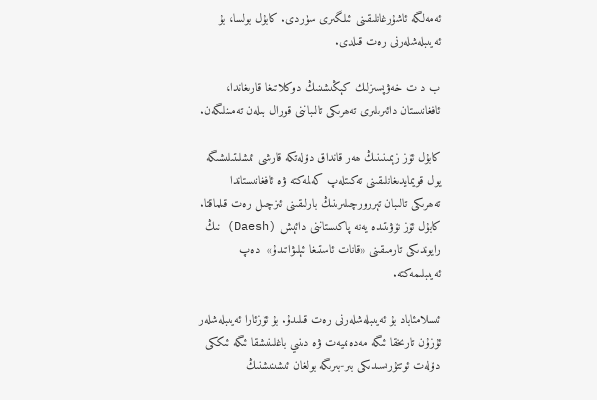ئەمەلگە ئاشۇرغانلىقىنى ئىلگىرى سۈردى. كابۇل بولسا، بۇ ئەيىبلەشلەرنى رەت قىلدى.

ب د ت خەۋپسىزلىك كېڭىشىنىڭ دوكلاتىغا قارىغاندا، ئافغانىستان دائىرىلىرى تەھرىكى تالىباننى قورال بىلەن تەمىنلىگەن.

كابۇل ئۆز زېمىنىنىڭ ھەر قانداق دۆلەتكە قارشى ئىشلىتىلىشىگە يول قويمايدىغانلىقىنى تەكىتلەپ كەلمەكتە ۋە ئافغانىستاندا تەھرىكى تالىبان تېررورچىلىرىنىڭ بارلىقىنى ئىزچىل رەت قىلماقتا. كابۇل ئۆز نۆۋىتىدە يەنە پاكىستاننى دائېش (Daesh) نىڭ رايوندىكى تارمىقىنى «قانات ئاستىغا ئېلىۋاتىدۇ»  دەپ ئەيىبلىمەكتە.

ئىسلامئاباد بۇ ئەيىبلەشلەرنى رەت قىلىدۇ. بۇ ئۆزئارا ئەيىبلەشلەر ئۇزۇن تارىخقا ئىگە مەدەنىيەت ۋە دىنىي باغلىنىشقا ئىگە ئىككى دۆلەت ئوتتۇرىسىدىكى بىر-بىرىگە بولغان ئىشىنىشنىڭ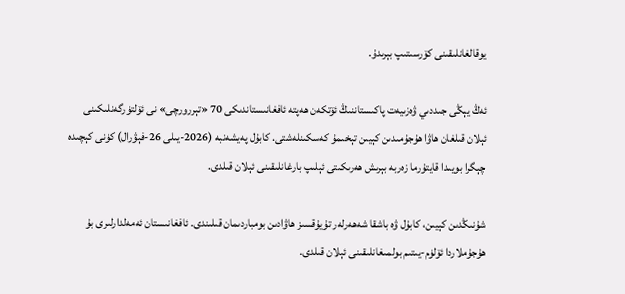يوقالغانلىقىنى كۆرسىتىپ بېرىدۇ.

ئەڭ يېڭى جىددىي ۋەزىيەت پاكىستاننىڭ ئۆتكەن ھەپتە ئافغانىستاندىكى 70 «تېررورچى» نى ئۆلتۈرگەنلىكىنى ئېلان قىلغان ھاۋا ھۇجۇمىدىن كېيىن تېخىمۇ كەسكىنلەشتى. كابۇل پەيشەنبە (2026-يىلى 26-فېۋرال) كۈنى كېچىدە چېگرا بويىدا قايتۇرما زەربە بېرىش ھەرىكىتى ئېلىپ بارغانلىقىنى ئېلان قىلدى.

شۇنىڭدىن كېيىن، كابۇل ۋە باشقا شەھەرلەر تۇيۇقسىز ھاۋادىن بومباردىمان قىلىندى. ئافغانىستان ئەمەلدارلىرى بۇ ھۇجۇملاردا ئۆلۈم-يىتىم بولمىغانلىقىنى ئېلان قىلدى.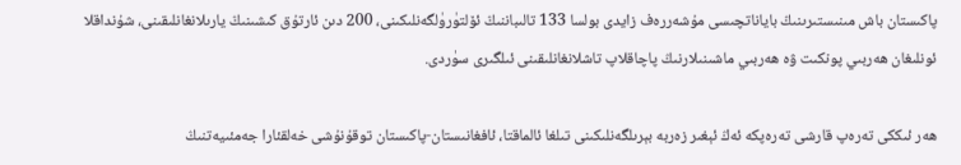پاكىستان باش مىنىستىرىنىڭ باياناتچىسى مۇشەررەف زايدى بولسا 133 تالىباننىڭ ئۆلتۈرۈلگەنلىكىنى، 200 دىن ئارتۇق كىشىنىڭ يارىلانغانلىقىنى، شۇنداقلا ئونلىغان ھەربىي پونكىت ۋە ھەربىي ماشىنىلارنىڭ پاچاقلاپ تاشلانغانلىقىنى ئىلگىرى سۈردى.

ھەر ئىككى تەرەپ قارشى تەرەپكە ئەڭ ئېغىر زەربە بېرىلگەنلىكىنى تىلغا ئالماقتا، ئافغانىستان-پاكىستان توقۇنۇشى خەلقئارا جەمئىيەتنىڭ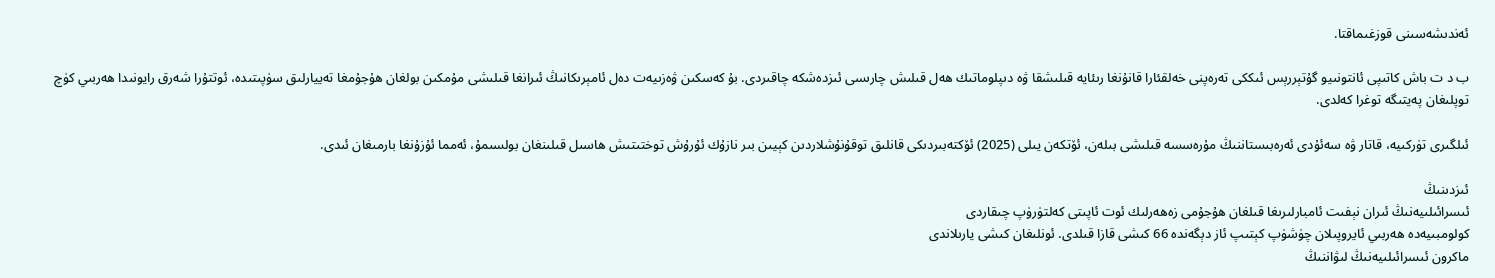ئەندىشەسىنى قوزغىماقتا.

ب د ت باش كاتىپى ئانتونىيو گۇتېررېس ئىككى تەرەپنى خەلقئارا قانۇنغا رىئايە قىلىشقا ۋە دىپلوماتىك ھەل قىلىش چارىسى ئىزدەشكە چاقىردى. بۇ كەسكىن ۋەزىيەت دەل ئامېرىكانىڭ ئىرانغا قىلىشى مۇمكىن بولغان ھۇجۇمغا تەييارلىق سۈپىتىدە، ئوتتۇرا شەرق رايونىدا ھەربىي كۈچ توپلىغان پەيتىگە توغرا كەلدى.

ئىلگىرى تۈركىيە، قاتار ۋە سەئۇدى ئەرەبىستاننىڭ مۇرەسسە قىلىشى بىلەن، ئۆتكەن يىلى (2025) ئۆكتەبىردىكى قانلىق توقۇنۇشلاردىن كېيىن بىر نازۇك ئۇرۇش توختىتىش ھاسىل قىلىنغان بولسىمۇ، ئەمما ئۇزۇنغا بارمىغان ئىدى.

ئىزدىنىڭ
ئىسرائىلىيەنىڭ ئىران نېفىت ئامبارلىرىغا قىلغان ھۇجۇمى زەھەرلىك ئوت ئاپىتى كەلتۈرۈپ چىقاردى
كولومبىيەدە ھەربىي ئايروپىلان چۈشۈپ كېتىپ ئاز دېگەندە 66 كىشى قازا قىلدى. ئونلىغان كىشى يارىلاندى
ماكرون ئىسرائىلىيەنىڭ لىۋاننىڭ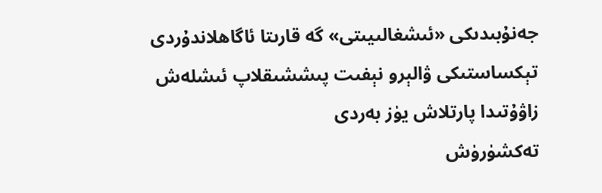جەنۇبىدىكى «ئىشغالىيىتى» گە قارىتا ئاگاھلاندۇردى
تېكساستىكى ۋالېرو نېفىت پىششىقلاپ ئىشلەش زاۋۇتىدا پارتلاش يۈز بەردى
تەكشۈرۈش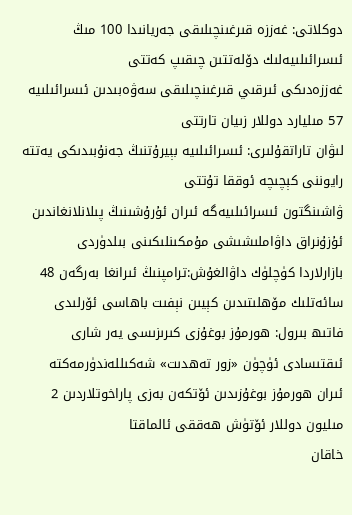دوكلاتى: غەززە قىرغىنچىلىقى جەريانىدا 100 مىڭ ئىسرائىلىيەلىك دۆلەتتىن چىقىپ كەتتى
غەززەدىكى ئىرقىي قىرغىنچىلىقى سەۋەبىدىن ئىسرائىلىيە 57 مىليارد دوللار زىيان تارتتى
لىۋان تاراتقۇلىرى: ئىسرائىلىيە بېيرۇتنىڭ جەنۇبىدىكى يەتتە رايوننى كېچىچە ئوققا تۇتتى
ۋاشىنگتون ئىسرائىلىيەگە ئىران ئۇرۇشىنىڭ پىلانلانغاندىن ئۇزۇنراق داۋاملىشىشى مۇمكىنلىكىنى بىلدۈردى
بازارلاردا كۈچلۈك داۋالغۇش:ترامپنىڭ ئىرانغا بەرگەن 48 سائەتلىك مۆھلىتىدىن كېيىن نېفىت باھاسى ئۆرلىدى
فاتىھ بىرول: ھورمۇز بوغۇزى كىرىزىسى يەر شارى ئىقتىسادى ئۈچۈن «زور تەھدىت» شەكىللەندۈرمەكتە
ئىران ھورمۇز بوغۇزىدىن ئۆتكەن بەزى پاراخوتلاردىن 2 مىليون دوللار ئۆتۈش ھەققى ئالماقتا
خاقان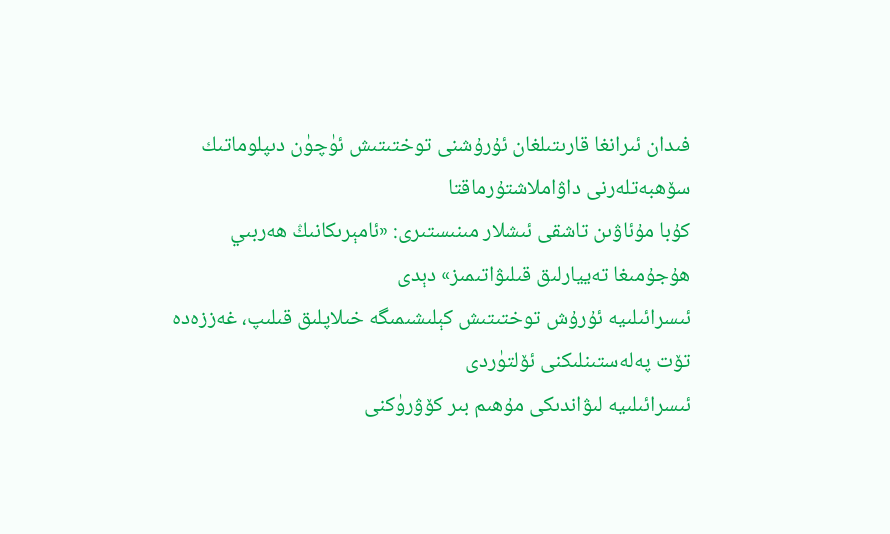فىدان ئىرانغا قارىتىلغان ئۇرۇشنى توختىتىش ئۈچۈن دىپلوماتىك سۆھبەتلەرنى داۋاملاشتۇرماقتا
كۇبا مۇئاۋىن تاشقى ئىشلار مىنىستىرى: «ئامېرىكانىڭ ھەربىي ھۇجۇمىغا تەييارلىق قىلىۋاتىمىز» دېدى
ئىسرائىلىيە ئۇرۇش توختىتىش كېلىشىمىگە خىلاپلىق قىلىپ، غەززەدە تۆت پەلەستىنلىكنى ئۆلتۈردى
ئىسرائىلىيە لىۋاندىكى مۇھىم بىر كۆۋرۈكنى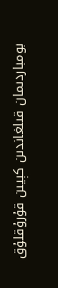بومباردىمان قىلغاندىن كېيىن قۇرۇقلۇق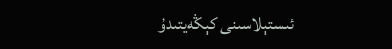ئىستېلاسىنى كېڭەيتىدۇ